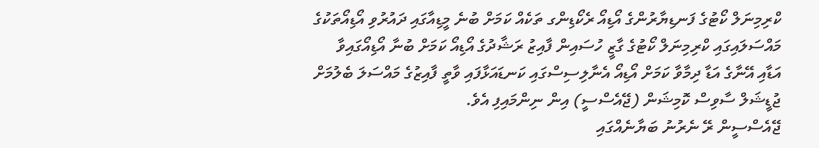ކްރިމިނަލް ކޯޓުގެ ފަނޑިޔާރުންގެ އޯޑިއޯ ރެކޯޑިންގ ތަކެއް ކަމަށް ބުނެ މީޑިއާގައި ދައުރުވި އޯޑިއޯތަކުގެ މައްސަލައިގައި ކްރިމިނަލް ކޯޓުގެ ގާޒީ ހުސައިން ފާއިޒު ރަޝާދުގެ އޯޑިއޯ ކަމަށް ބުނާ އޯޑިއޯގައިވާ އަޑާއި އޭނާގެ އަޑާ ދިމާވާ ކަމަށް އޯޑިއޯ އެނާލިސިސްގައި ކަނޑައަޅާފައި ވާތީ ފާއިޒުގެ މައްސަލަ ބެލުމަށް ޖުޑީޝަލް ސާވިސް ކޮމިޝަން (ޖޭއެސްސީ) އިން ނިންމައިފި އެވެ.
ޖޭއެސްސީން ރޭ ނެރުނު ބަޔާނެއްގައި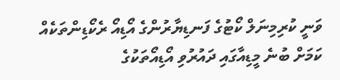ވަނީ ކުރިމިނަލް ކޯޓުގެ ފަނޑިޔާރުންގެ އޯޑިއޯ ރެކޯޑިންތަކެއް ކަމަށް ބުނެ މީޑިއާގައި ދައުރުވި އޯޑިއޯތަކުގެ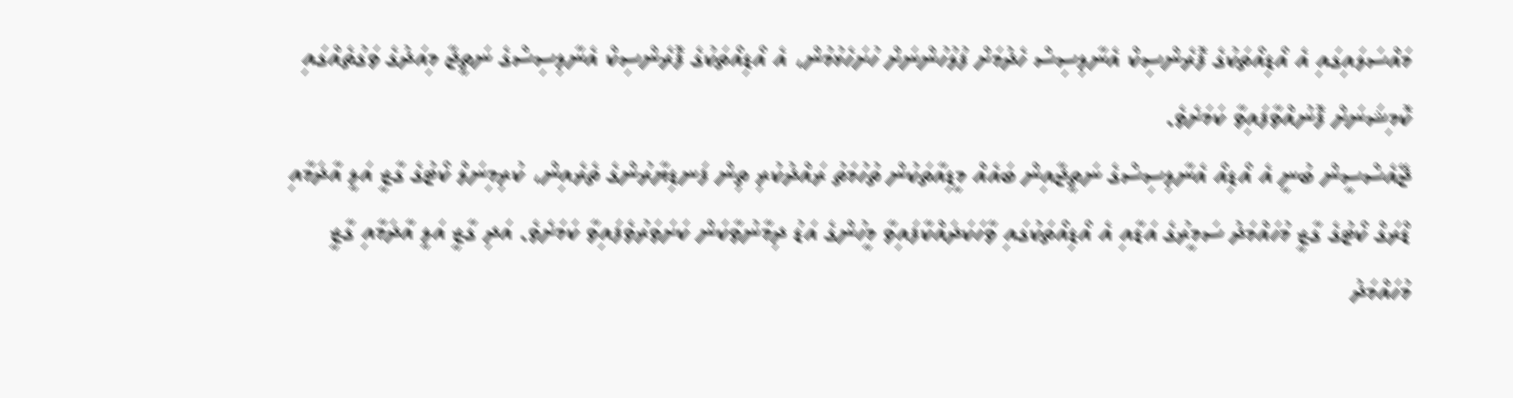މައްސަލައިގައި އެ އޯޑިއޯތަކުގެ ފޮރެންސިކް އެނާލިސިސް ހެދުމަށް ފުލުހުންނަށް ހުށަހެޅުމުން، އެ އޯޑިއޯތަކުގެ ފޮރެންސިކް އެނާލިސިސްގެ ނަތީޖާ މިއަދުގެ ވަގުތެއްގައި ކޮމިޝަނަށް ފޮނުއްވާފައިވާ ކަމަށެވެ.
ޖޭއެސްސީން ބުނީ އެ އޯޑިއޯ އެނާލިސިސްގެ ނަތީޖާއިން ބައެއް މީޑިއާތަކުން ތުހުމަތު ރައްދުކުރި ތިން ފަނޑިޔާރުންގެ ތެރެއިން، ކުރިމިނަލް ކޯޓުގެ ގާޒީ އަލީ އާދަމާއި ޑްރަގް ކޯޓުގެ ގާޒީ މުހައްމަދު ސަމީރުގެ އަޑާއި އެ އޯޑިއޯތަކުގައި ވާހަކަދައްކާފައިވާ މީހުންގެ އަޑު ދިމާނުވާކަން ކަށަވަރުވެފައިވާ ކަމަށެވެ. އަދި ގާޒީ އަލީ އާދަމާއި ގާޒީ މުހައްމަދު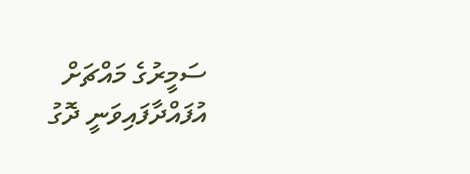ސަމީރުގެ މައްޗަށް އުފައްދާފައިވަނީ ދޮގު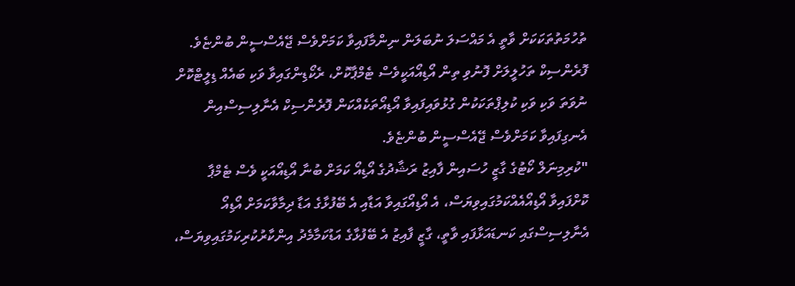ތުހުމަތުތަކަކަށް ވާތީ އެ މައްސަލަ ނުބަލަން ނިންމާފައިވާ ކަމަށްވެސް ޖޭއެސްސީން ބުންޏެވެ.
ފޮރެންސިކް ތަހުލީލަށް ފޮނުވި ތިން އޯޑިއޯއަކީވެސް ޓެމްޕާކޮށް، ރެކޯޑިންގައިވާ ވަކި ބައެއް ޑިލީޓްކޮށް ނުވަތަ ވަކި ވަކި ކުލިޕްތަކަކުން ގުޅުވައިފައިވާ އޯޑިއޯތަކެއްކަން ފޮރެންސިކް އެނާލިސިސްއިން އެނގިފައިވާ ކަމަށްވެސް ޖޭއެސްސީން ބުންޏެވެ.
"ކުރިމިނަލް ކޯޓުގެ ގާޒީ ހުސައިން ފާއިޒު ރަޝާދުގެ އޯޑިއޯ ކަމަށް ބުނާ އޯޑިއޯއަކީ ވެސް ޓެމްޕާ ކޮށްފައިވާ އޯޑިއޯއެއްކަމުގައިވިޔަސް، އެ އޯޑިއޯގައިވާ އަޑާއި އެ ބޭފުޅާގެ އަޑާ ދިމާވާކަމަށް އޯޑިއޯ އެނާލިސިސްގައި ކަނޑައަޅާފައި ވާތީ، ގާޒީ ފާއިޒު އެ ބޭފުޅާގެ އަޑުކަމާމެދު އިންކާރުކުރިކަމުގައިވިޔަސް،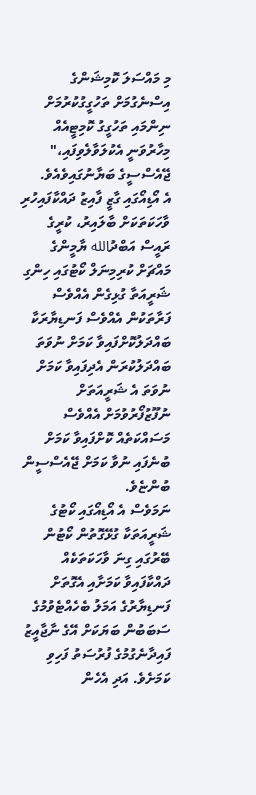މި މައްސަލަ ކޮމިޝަންގެ އިސްނެގުމަށް ތަހުގީގުކުރުމަށް ނިންމައި ތަހުގީގު ކޮމިޓީއެއް މިހާރުވަނީ އެކުލަވާލެވިފައި،" ޖޭއެސްސީގެ ބަޔާނުގައިވެއެވެ.
އެ އޯޑިއޯގައި ގާޒީ ފާއިޒު ދައްކާފައިހުރި ވާހަކަތަކަށް ބާލައިރު، ކުރީގެ ރައީސް އަބްދުالله ޔާމީންގެ މައްޗަށް ކުރިމިނަލް ކޯޓުގައި ހިންގި ޝަރީއަތާ ގުޅިގެން އެއްވެސް ފަރާތަކުން އެއްވެސް ފަނޑިޔާރަކާ ބައްދަލުކޮށްފައިވާ ކަމަށް ނުވަތަ ބައްދަލުކުރަން އެދިފައިވާ ކަމަށް ނުވަތަ އެ ޝަރީއަތަށް ނުފޫޒުފޯރުވުމަށް އެއްވެސް މަސައްކަތެއް ކޮށްފައިވާ ކަމަށް ބުނެފައި ނުވާ ކަމަށް ޖޭއެސްސީން ބުންޏެވެ.
ނަމަވެސް އެ އޯޑިއޯގައި ކޯޓުގެ ޝަރީއަތަކާ ގުޅޭގޮތުން ކޯޓުން ބޭރުގައި ގިނަ ވާހަކަތަކެއް ދައްކާފައިވާ ކަމަށާއި އެގޮތަށް ފަނޑިޔާރުގެ އަމަލު ބެހެއްޓެވުމުގެ ސަބަބުން ބަޔަކަށް އޭގެ ނާޖާއީޒު ފައިދާނެގުމުގެ ފުރުސަތު ފަހިވި ކަމަށެވެ. އަދި އެހެން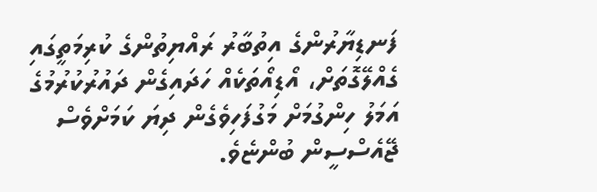ފަނޑިޔާރުންގެ އިތުބާރު ރައްޔިތުންގެ ކުރިމަތީގައި ގެއްލޭގޮތަށް، އޯޑިއޯތަކެއް ހަދައިގެން ދައުރުކުރުމުގެ އަމަލު ހިންގުމަށް މަގުފަހިވެގެން ދިޔަ ކަމަށްވެސް ޖޭއެސްސީން ބުންޏެވެ.